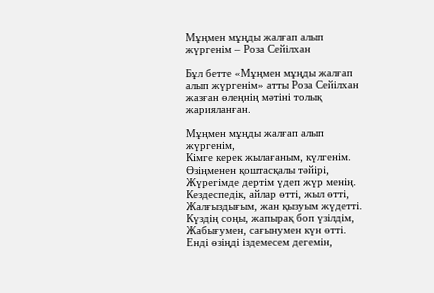Мұңмен мұңды жалғап алып жүргенім – Роза Сейілхан

Бұл бетте «Мұңмен мұңды жалғап алып жүргенім» атты Роза Сейілхан жазған өлеңнің мәтіні толық жарияланған.

Мұңмен мұңды жалғап алып жүргенім,
Кімге керек жылағаным, күлгенім.
Өзіңменен қоштасқалы тәйірі,
Жүрегімде дертім үдеп жүр менің.
Кездеспедік, айлар өтті, жыл өтті,
Жалғыздығым, жан қызуым жүдетті.
Күздің соңы, жапырақ боп үзілдім,
Жабығумен, сағынумен күн өтті.
Енді өзіңді іздемесем дегемін,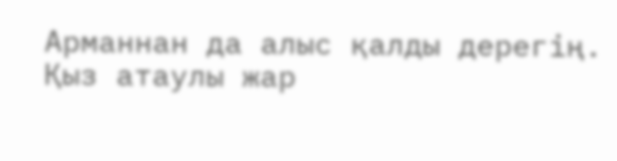Арманнан да алыс қалды дерегің.
Қыз атаулы жар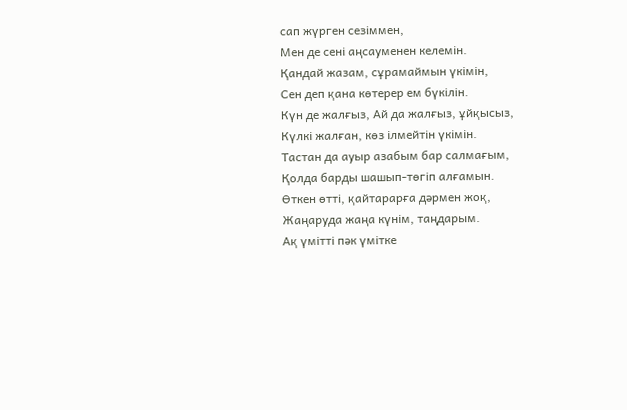сап жүрген сезіммен,
Мен де сені аңсауменен келемін.
Қандай жазам, сұрамаймын үкімін,
Сен деп қана көтерер ем бүкілін.
Күн де жалғыз, Ай да жалғыз, ұйқысыз,
Күлкі жалған, көз ілмейтін үкімін.
Тастан да ауыр азабым бар салмағым,
Қолда барды шашып-төгіп алғамын.
Өткен өтті, қайтарарға дәрмен жоқ,
Жаңаруда жаңа күнім, таңдарым.
Ақ үмітті пәк үмітке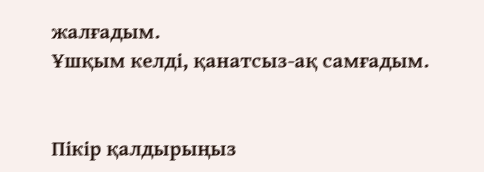жалғадым.
Ұшқым келді, қанатсыз-ақ самғадым.


Пікір қалдырыңыз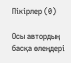Пікірлер (0)

Осы автордың басқа өлеңдері